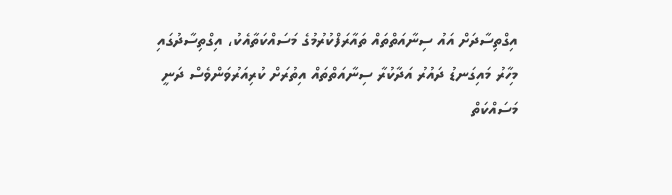އިގްތިސާދަށް އައު ސިނާއަތްތައް ތައާރަފްކުރުމުގެ މަސައްކަތާއެކު، އިގްތިސާދުގައި މިހާރު މައިގަނޑު ދައުރު އަދާކުރާ ސިނާއަތްތައް އިތުރަށް ކުރިއަރުވަންވެސް ދަނީ މަސައްކަތް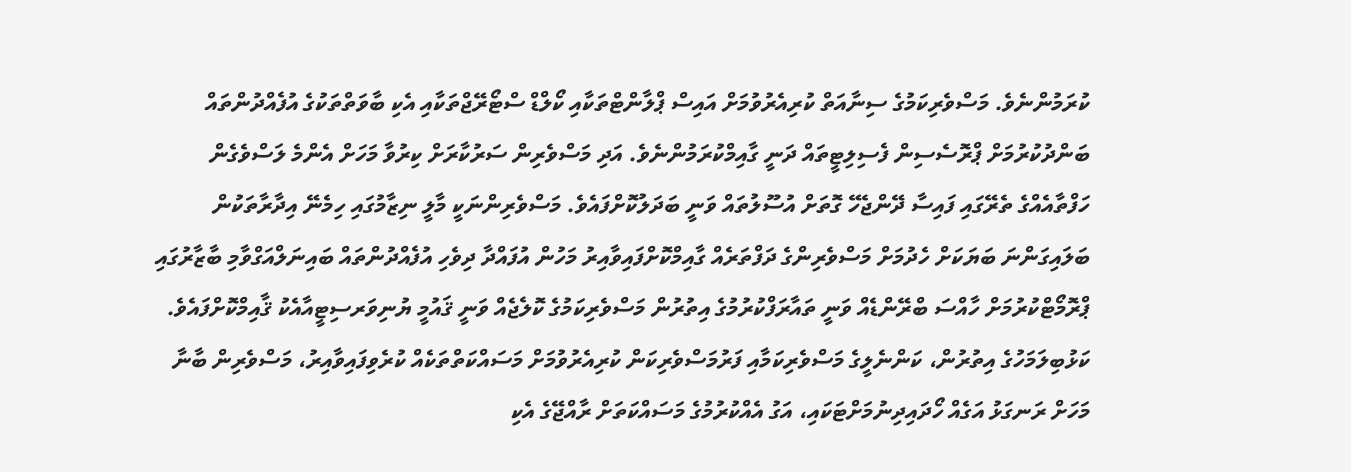ކުރަމުންނެވެ. މަސްވެރިކަމުގެ ސިނާއަތް ކުރިއެރުވުމަށް އައިސް ޕްލާންޓްތަކާއި ކޯލްޑް ސްޓޯރޭޖްތަކާއި އެކި ބާވަތްތަކުގެ އުފެއްދުންތައް ބަންދުކުރުމަށް ޕްރޮސެސިން ފެސިލިޓީތައް ދަނީ ގާއިމްކުރަމުންނެވެ. އަދި މަސްވެރިން ސަރުކާރަށް ކިރުވާ މަހަށް އެންމެ ލަސްވެގެން ހަފްތާއެއްގެ ތެރޭގައި ފައިސާ ދޭންޖެހޭ ގޮތަށް އުސޫލުތައް ވަނީ ބަދަލުކޮށްފައެވެ. މަސްވެރިންނަކީ މާލީ ނިޒާމުގައި ހިމެނޭ އިދާރާތަކުން ބަލައިގަންނަ ބަޔަކަށް ހެދުމަށް މަސްވެރިންގެ ދަފްތަރެއް ގާއިމްކޮށްފައިވާއިރު މަހުން އުފައްދާ ދިވެހި އުފެއްދުންތައް ބައިނަލްއަގްވާމި ބާޒާރުގައި ޕްރޮމޯޓްކުރުމަށް ހާއްސަ ބްރޭންޑެއް ވަނީ ތައާރަފްކުރުމުގެ އިތުރުން މަސްވެރިކަމުގެ ކޮލެޖެއް ވަނީ ޤައުމީ ޔުނިވަރސިޓީއާއެކު ޤާއިމްކޮށްފައެވެ.
ކަޅުބިލަމަހުގެ އިތުރުން، ކަންނެލީގެ މަސްވެރިކަމާއި ފަރުމަސްވެރިކަން ކުރިއެރުވުމަށް މަސައްކަތްތަކެއް ކުރެވިފައިވާއިރު، މަސްވެރިން ބާނާ މަހަށް ރަނގަޅު އަގެއް ހޯދައިދިނުމަށްޓަކައި، އަގު އެއްކުރުމުގެ މަސައްކަތަށް ރާއްޖޭގެ އެކި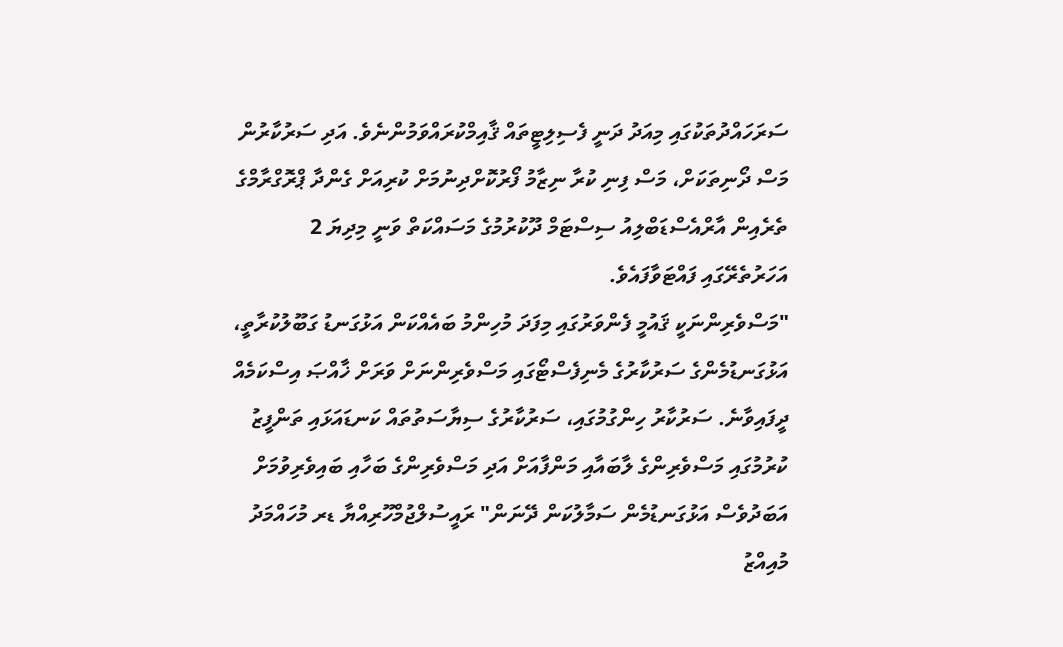ސަރަހައްދުތަކުގައި މިއަދު ދަނީ ފެސިލިޓީތައް ޤާއިމްކުރައްވަމުންނެވެ. އަދި ސަރުކާރުން މަސް ދޯނިތަކަށް، މަސް ފިނި ކުރާ ނިޒާމު ފޯރުކޮށްދިނުމަށް ކުރިއަށް ގެންދާ ޕްރޮގްރާމްގެ ތެރެއިން އާރްއެސްޑަބްލިއު ސިސްޓަމް ދޫކުރުމުގެ މަސައްކަތް ވަނީ މިދިޔަ 2 އަހަރުތެރޭގައި ފައްޓަވާފައެވެ.
"މަސްވެރިންނަކީ ޤައުމީ ފެންވަރުގައި މިފަދަ މުހިންމު ބައެއްކަން އަޅުގަނޑު ގަބޫލުކުރާތީ، އަޅުގަނޑުމެންގެ ސަރުކާރުގެ މެނިފެސްޓޯގައި މަސްވެރިންނަށް ވަރަށް ޚާއްޞަ އިސްކަމެއް ދީފައިވާނެ. ސަރުކާރު ހިންގުމުގައި، ސަރުކާރުގެ ސިޔާސަތުތައް ކަނޑައަޅައި ތަންފީޒު ކުރުމުގައި މަސްވެރިންގެ ލާބައާއި މަންފާއަށް އަދި މަސްވެރިންގެ ބަހާއި ބައިވެރިވުމަށް އަބަދުވެސް އަޅުގަނޑުމެން ސަމާލުކަން ދޭނަން" ރައީސުލްޖުމްހޫރިއްޔާ ޑރ މުހައްމަދު މުއިއްޒު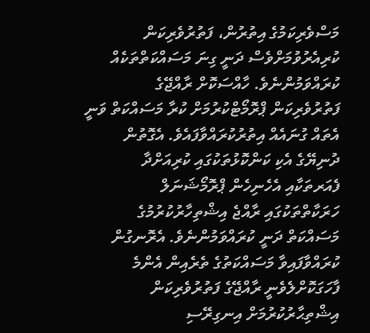މަސްވެރިކަމުގެ އިތުރުން، ފަތުރުވެރިކަން ކުރިއެރުވުމަށްވެސް ދަނީ ގިނަ މަސައްކަތްތަކެއް ކުރައްވަމުންނެވެ. ހާއްސަކޮށް ރާއްޖޭގެ ފަތުރުވެރިކަން ޕްރޮމޯޓްކުރުމަށް ކުރާ މަސައްކަތް ވަނީ އެތައް ގުނައެއް އިތުރުކުރައްވާފައެވެ. އެގޮތުން ދުނިޔޭގެ އެކި ކަންކޮޅުތަކުގައި ކުރިއަށްދާ ފެއަރތަކާއި އެހެނިހެން ޕްރޮމޯޝަނަލް ހަރަކާތްތަކުގައި ރާއްޖެ އިޝްތިހާރުކުރުމުގެ މަސައްކަތް ދަނީ ކުރައްވަމުންނެވެ. އެރޮނގުން ކުރައްވާފައިވާ މަސައްކަތުގެ ތެރެއިން އެންމެ ފާހަގަކޮށްލެވެނީ ރާއްޖޭގެ ފަތުރުވެރިކަން އިޝްތިޙާރުކުރުމަށް އިނގިރޭސި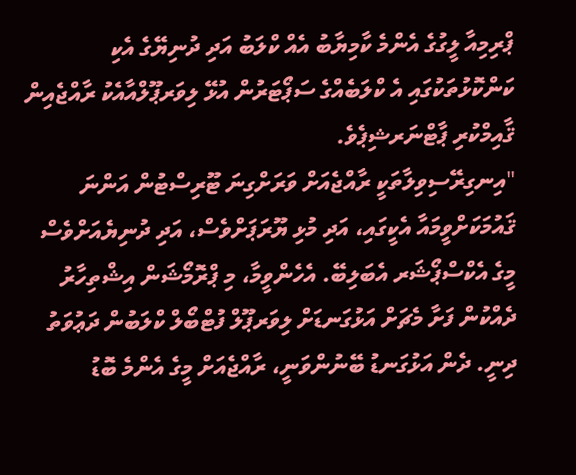ޕްރިމިއާ ލީގުގެ އެންމެ ކާމިޔާބު އެއް ކްލަބު އަދި ދުނިޔޭގެ އެކި ކަންކޮޅުތަކުގައި އެ ކްލަބެއްގެ ސަޕޯޓަރުން އުޅޭ ލިވަރޕޫލްއާއެކު ރާއްޖެއިން ޤާއިމްކުރި ޕާޓްނަރޝިޕެވެ.
"އިނގިރޭސިވިލާތަކީ ރާއްޖެއަށް ވަރަށްގިނަ ޓޫރިސްޓުން އަންނަ ޤައުމަކަށްވީމައާ އެކީގައި، އަދި މުޅި ޔޫރަޕަށްވެސް، އަދި ދުނިޔެއަށްވެސް މީގެ އެކްސްޕޯޝަރ އެބަލިބޭ. އެހެންވީމާ، މި ޕްރޮމޯޝަން އިޝްތިހާރު ދެއްކުން ފަށާ މެޗަށް އަޅުގަނޑަށް ލިވަރޕޫލް ފުޓްބޯލް ކްލަބުން ދަޢުވަތު ދިނީ. ދެން އަޅުގަނޑު ބޭނުންވަނީ، ރާއްޖެއަށް މީގެ އެންމެ ބޮޑު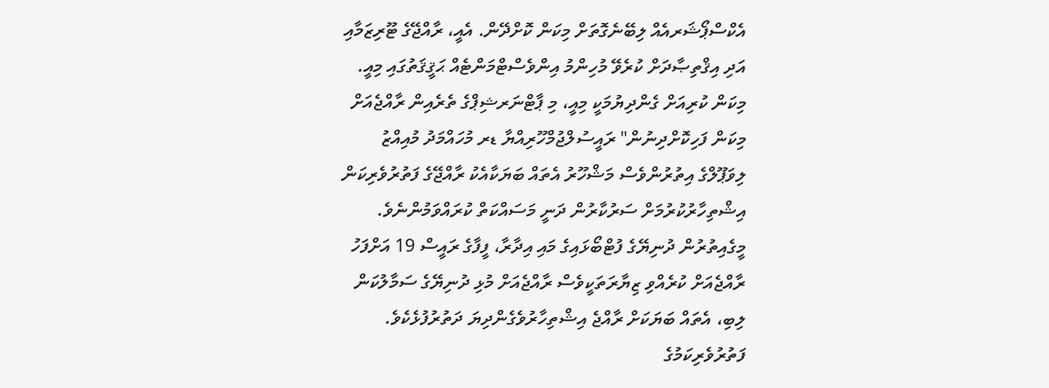އެކްސްޕޯޝަރއެއް ލިބޭނެގޮތަށް މިކަން ކޮށްދޭން. އެއީ، ރާއްޖޭގެ ޓޫރިޒަމާއި އަދި އިޤްތިޞާދަށް ކުރެވޭ މުހިންމު އިންވެސްޓްމަންޓެއް ޙަޤީޤަތުގައި މިއީ. މިކަން ކުރިއަށް ގެންދިޔުމަކީ މިއީ، މި ޕާޓްނަރޝިޕްގެ ތެރެއިން ރާއްޖެއަށް މިކަން ފަހިކޮށްދިނުން" ރައީސުލްޖުމްހޫރިއްޔާ ޑރ މުހައްމަދު މުއިއްޒު
ލިވަޕޫލްގެ އިތުރުންވެސް މަޝްހޫރު އެތައް ބަޔަކާއެކު ރާއްޖޭގެ ފަތުރުވެރިކަން އިޝްތިހާރުކުރުމަށް ސަރުކާރުން ދަނީ މަސައްކަތް ކުރައްވަމުންނެވެ. މީގެއިތުރުން ދުނިޔޭގެ ފުޓްބޯޅައިގެ މައި އިދާރާ، ފީފާގެ ރައީސް 19 އަށްފަހު ރާއްޖެއަށް ކުރެއްވި ޒިޔާރަތަކީވެސް ރާއްޖެއަށް މުޅި ދުނިޔޭގެ ސަމާލުކަން ލިބި، އެތައް ބަޔަކަށް ރާއްޖެ އިޝްތިހާރުވެގެންދިޔަ ދަތުރުފުޅެކެވެ.
ފަތުރުވެރިކަމުގެ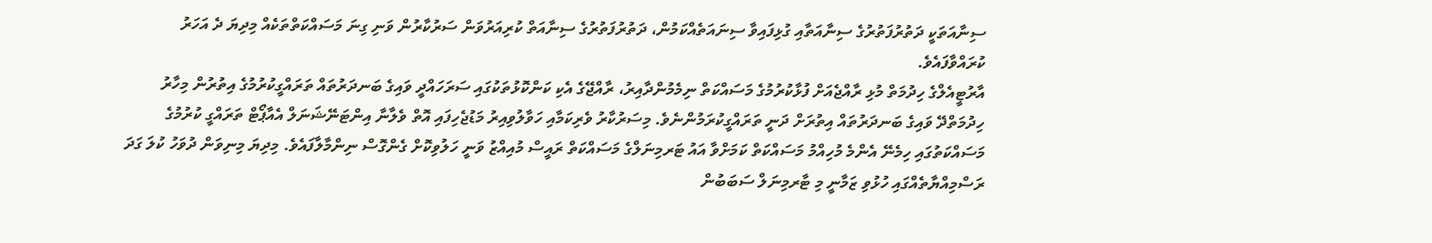ސިނާއަތަކީ ދަތުރުފަތުރުގެ ސިނާއަތާއި ގުޅިފައިވާ ސިނައަތެއްކަމުން، ދަތުރުފަތުރުގެ ސިނާއަތް ކުރިއަރުވަން ސަރުކާރުން ވަނި ގިނަ މަސައްކަތްތަކެއް މިދިޔަ ދެ އަހަރު ކުރައްވާފައެވެ.
އާރުޓީއެލްގެ ހިދުމަތް މުޅި ރާއްޖެއަށް ފުޅާކުރުމުގެ މަސައްކަތް ނިމެމުންދާއިރު، ރާއްޖޭގެ އެކި ކަންކޮޅުތަކުގައި ސަރަހައްދީ ވައިގެ ބަނދަރުތައް ތަރައްގީކުރުމުގެ އިތުރުން މިހާރު ހިދުމަތްދޭ ވައިގެ ބަނދަރުތައް އިތުރަށް ދަނީ ތަރައްގީކުރަމުންނެވެ. މިސަރުކާރު ވެރިކަމާއި ހަވާލުވިއިރު މަޑުޖެހިފައި އޮތް ވެލާނާ އިންޓަނޭޝަނަލް އެއާޕޯޓް ތަރައްގީ ކުރުމުގެ މަސައްކަތުގައި ހިމެނޭ އެންމެ މުހިއްމު މަސައްކަތް ކަމަށްވާ އައު ޓަރމިނަލްގެ މަސައްކަތް ރައީސް މުއިއްޒު ވަނީ ހަލުވިކޮށް ގެންގޮސް ނިންމާލާފައެވެ. މިދިޔަ މިނިވަން ދުވަހު ކުލަ ގަދަ ރަސްމިއްޔާތެއްގައި ހުޅުވި ޒަމާނީ މި ޓާރމިނަލް ސަބަބުން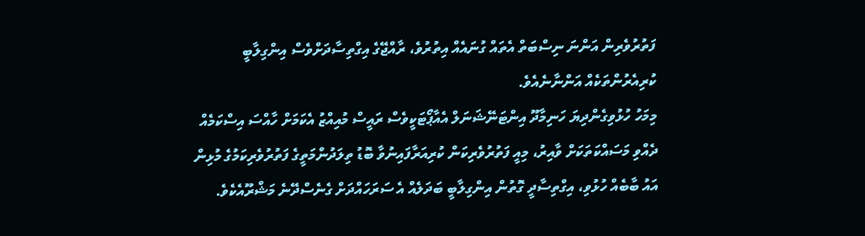ފަތުރުވެރިން އަންނަ ނިސްބަތް އެތައް ގުނައެއް އިތުރުވެ، ރާއްޖޭގެ އިގްތިސާދަށްވެސް އިންގިލާބީ ކުރިއެރުންތަކެއް އަންނާނެއެވެ.
މިމަހު ހުޅުވިގެންދިޔަ ހަނިމާދޫ އިންޓަނޭޝަނަލް އެއާޕޯޓަކީވެސް ރައީސް މުއިއްޒު އެކަމަށް ހާއްސަ އިސްކަމެއް ދެއްވި މަސައްކަތަކަށް ވާއިރު، މިއީ ފަތުރުވެރިކަން ކުރިއަރާފައިނުވާ ބޮޑު ތިލަދުންމަތީގެ ފަތުރުވެރިކަމުގެ މުޅިން އައު ބާބެއް ހުޅުވި، އިގްތިސާދީ ގޮތުން އިންގިލާބީ ބަދަލެއް އެ ސަރަހައްދަށް ގެނެސްދޭނެ މަޝްރޫއެކެވެ.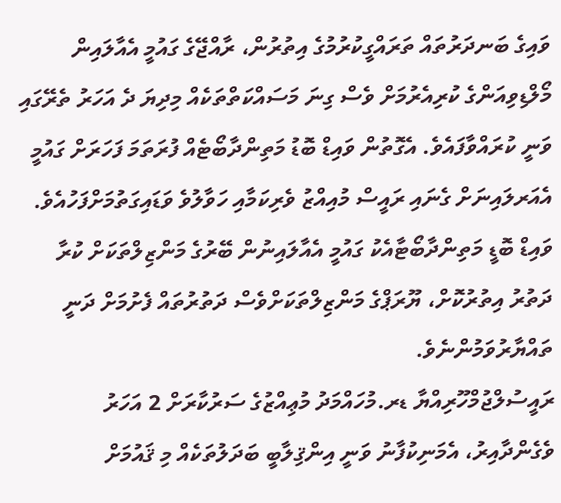ވައިގެ ބަނދަރުތައް ތަރައްގީކުރުމުގެ އިތުރުން، ރާއްޖޭގެ ގައުމީ އެއާލައިން މޯލްޑިވިއަންގެ ކުރިއެރުމަށް ވެސް ގިނަ މަސައްކަތްތަކެއް މިދިޔަ ދެ އަހަރު ތެރޭގައި ވަނީ ކުރައްވާފައެވެ. އެގޮތުން ވައިޑް ބޮޑު މަތިންދާބޯޓެއް ފުރަތަމަ ފަހަރަށް ގައުމީ އެއަރލައިނަށް ގެނައި ރައީސް މުއިއްޒު ވެރިކަމާއި ހަވާލުވެ ވަޑައިގަތުމަށްފަހުއެވެ. ވައިޑް ބޮޑީ މަތިންދާބޯޓާއެކު ގައުމީ އެއާލައިނުން ބޭރުގެ މަންޒިލްތަކަށް ކުރާ ދަތުރު އިތުރުކޮށް، ޔޫރަޕްގެ މަންޒިލްތަކަށްވެސް ދަތުރުތައް ފެށުމަށް ދަނީ ތައްޔާރުވަމުންނެވެ.
ރައީސުލްޖުމްހޫރިއްޔާ ޑރ.މުހައްމަދު މުޢިއްޒުގެ ސަރުކާރަށް 2 އަހަރު ވެގެންދާއިރު، އެމަނިކުފާނު ވަނީ އިންޤިލާބީ ބަދަލުތަކެއް މި ޤައުމަށް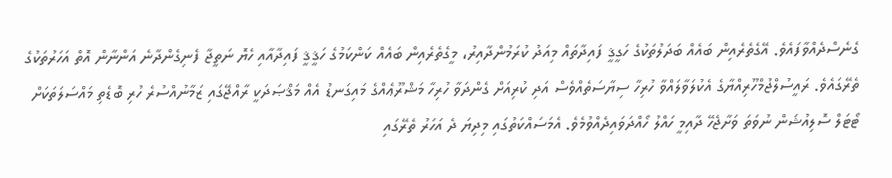ގެނެސްދެއްވާފައެވެ. އޭގެތެރެއިން ބައެއް ބަދަލުތަކުގެ ހަގީޤީ ފައިދާތައް މިއަދު ކުރަމުންދާއިރު، މީގެތެރެއިން ބައެއް ކަންކަމުގެ ހަޤީޤީ ފައިދާއާއި ހެޔޮ ނަތީޖާ ފެނިގެންދާނެ އަންނާން އޮތް އަހަރުތަކުގެ ތެރޭގައެވެ. ރައީސުލްޖުމްހޫރިއްޔާގެ އެކުލަވާލައްވާ ހުރިހާ ސިޔާސަތެއްވެސް އަދި ކުރިއަށް ގެންދަވާ ހުރިހާ މަޝްރޫޢެއްގެ މައިގަނޑު އެއް މަޤްޞަދަކީ ރާއްޖޭގައި ޒަމާނުއްސުރެ ހުރި ބޮޑެތި މައްސަލަތަކަށް ޓޯޓަލް ސޮލިއުޝަން ނުވަތަ ވަށާޖެހޭ ދާއިމީ ހައްލު ހޯއްދަވައިދެއްވުމެވެ. އެމަސައްކަތުގައި މިދިޔަ ދެ އަހަރު ތެރޭގައި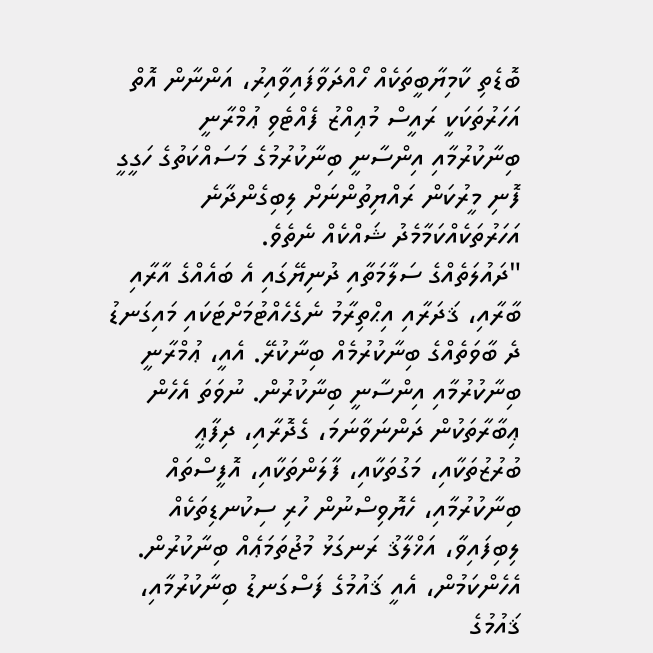ބޮޑެތި ކާމިޔާބީތަކެއް ހޯއްދަވާފައިވާއިރު، އަންނާން އޮތް އަހަރުތަކަކީ ރައީސް މުޢިއްޒު ފެއްޓެވި ޢުމްރާނީ ބިނާކުރުމާއި އިންސާނީ ބިނާކުރުމުގެ މަސައްކަތުގެ ހަގީގީ ފޮނި މީރުކަން ރައްޔިތުންނަށް ލިބިގެންދާނެ އަހަރުތަކެއްކަމާމެދު ޝައްކެއް ނެތެވެ.
"ދައުލަތެއްގެ ސަލާމަތާއި ދުނިޔޭގައި އެ ބައެއްގެ އާރާއި ބާރާއި، ޤަދަރާއި އިޙްތިރާމު ނެގެހެއްޓުމަށްޓަކައި މައިގަނޑު ދެ ބާވަތެއްގެ ބިނާކުރުމެއް ބިނާކުރޭ. އެއީ، ޢުމްރާނީ ބިނާކުރުމާއި އިންސާނީ ބިނާކުރުން. ނުވަތަ އެހެން ޢިބާރާތަކުން ދަންނަވާނަމަ، ގެދޮރާއި، ދިފާޢީ ބުރުޒުތަކާއި، މަގުތަކާއި، ފާލަންތަކާއި، އޮފީސްތައް ބިނާކުރުމާއި، ހެޔޮވިސްނުން ހުރި ސިކުނޑިތަކެއް ލިބިފައިވާ، އަޚްލާޤު ރަނގަޅު މުޖުތަމަޢެއް ބިނާކުރުން. އެހެންކަމުން، އެއީ ޤައުމުގެ ފަސްގަނޑު ބިނާކުރުމާއި، ޤައުމުގެ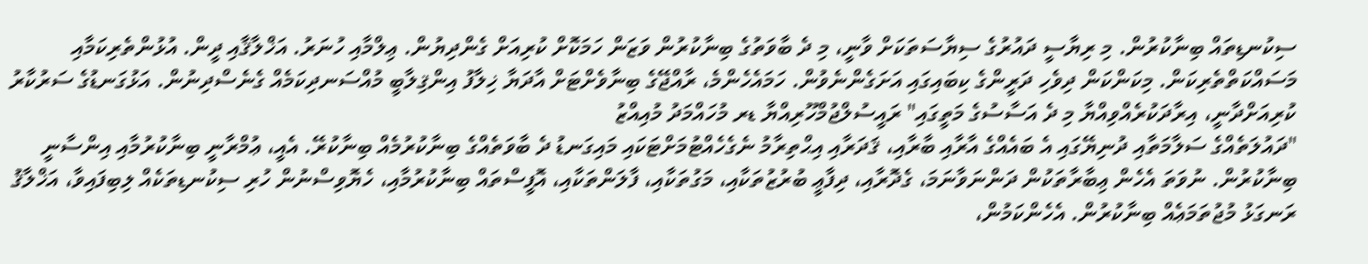ސިކުނޑިތައް ބިނާކުރުން. މި ރިޔާސީ ދައުރުގެ ސިޔާސަތަކަށް ވާނީ، މި ދެ ބާވަތުގެ ބިނާކުރުން ވަޒަން ހަމަކޮށް ކުރިއަށް ގެންދިޔުން. ޢިލްމާއި ހުނަރު. އަޚްލާޤާއި ދީން. އުޅުންތެރިކަމާއި މަސައްކަތްތެރިކަން. މިކަންކަން ދިވެހި ދަރީންގެ ކިބައިގައި އަށަގެންނެވުން. ހަމައެހެންމެ، ރާއްޖޭގެ ބިނާވެށްޓަށް އާދަޔާ ޚިލާފު އިންޤިލާބީ މުއްސަނދިކަމެއް ގެނެސްދިނުން. އަޅުގަނޑުގެ ސަރުކާރު ކުރިއަށްދާނީ، އިރާދަކުރެއްވިއްޔާ މި ދެ އަސާސުގެ މަތީގައި" ރައީސުލްޖުމްހޫރިއްޔާ ޑރ މުހައްމަދު މުއިއްޒު
"ދައުލަތެއްގެ ސަލާމަތާއި ދުނިޔޭގައި އެ ބައެއްގެ އާރާއި ބާރާއި، ޤަދަރާއި އިޙްތިރާމު ނެގެހެއްޓުމަށްޓަކައި މައިގަނޑު ދެ ބާވަތެއްގެ ބިނާކުރުމެއް ބިނާކުރޭ. އެއީ، ޢުމްރާނީ ބިނާކުރުމާއި އިންސާނީ ބިނާކުރުން. ނުވަތަ އެހެން ޢިބާރާތަކުން ދަންނަވާނަމަ، ގެދޮރާއި، ދިފާޢީ ބުރުޒުތަކާއި، މަގުތަކާއި، ފާލަންތަކާއި، އޮފީސްތައް ބިނާކުރުމާއި، ހެޔޮވިސްނުން ހުރި ސިކުނޑިތަކެއް ލިބިފައިވާ، އަޚްލާޤު ރަނގަޅު މުޖުތަމަޢެއް ބިނާކުރުން. އެހެންކަމުން،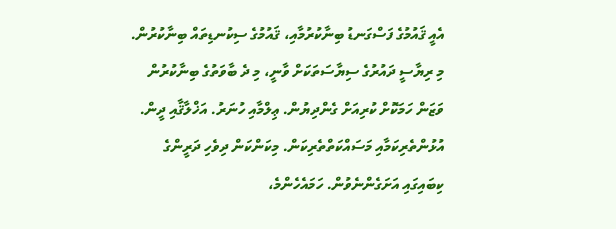އެއީ ޤައުމުގެ ފަސްގަނޑު ބިނާކުރުމާއި، ޤައުމުގެ ސިކުނޑިތައް ބިނާކުރުން. މި ރިޔާސީ ދައުރުގެ ސިޔާސަތަކަށް ވާނީ، މި ދެ ބާވަތުގެ ބިނާކުރުން ވަޒަން ހަމަކޮށް ކުރިއަށް ގެންދިޔުން. ޢިލްމާއި ހުނަރު. އަޚްލާޤާއި ދީން. އުޅުންތެރިކަމާއި މަސައްކަތްތެރިކަން. މިކަންކަން ދިވެހި ދަރީންގެ ކިބައިގައި އަށަގެންނެވުން. ހަމައެހެންމެ،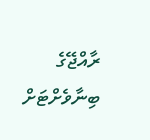ރާއްޖޭގެ ބިނާވެށްޓަށް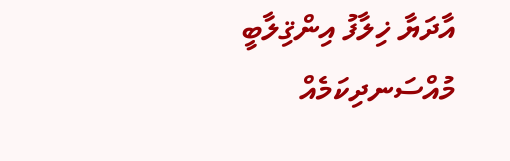އާދަޔާ ޚިލާފު އިންޤިލާބީ މުއްސަނދިކަމެއް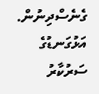ގެނެސްދިނުން. އަޅުގަނޑުގެ ސަރުކާރު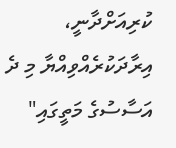ކުރިއަށްދާނީ، އިރާދަކުރެއްވިއްޔާ މި ދެ އަސާސުގެ މަތީގައި"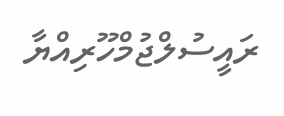ރައީސުލްޖުމްހޫރިއްޔާ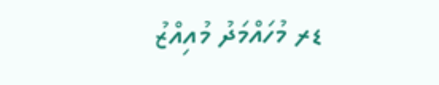ޑރ މުހައްމަދު މުއިއްޒު